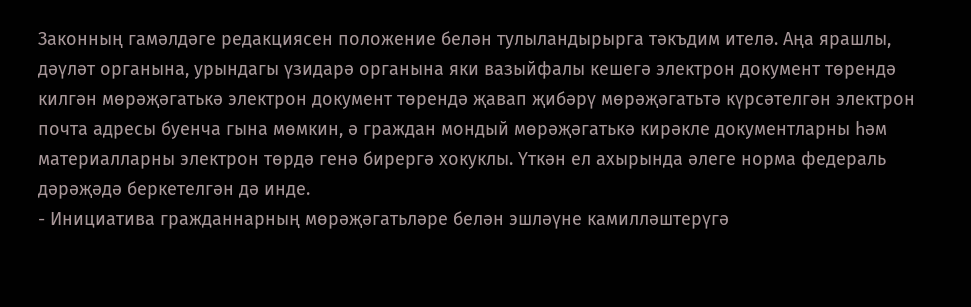Законның гамәлдәге редакциясен положение белән тулыландырырга тәкъдим ителә. Аңа ярашлы, дәүләт органына, урындагы үзидарә органына яки вазыйфалы кешегә электрон документ төрендә килгән мөрәҗәгатькә электрон документ төрендә җавап җибәрү мөрәҗәгатьтә күрсәтелгән электрон почта адресы буенча гына мөмкин, ә граждан мондый мөрәҗәгатькә кирәкле документларны һәм материалларны электрон төрдә генә бирергә хокуклы. Үткән ел ахырында әлеге норма федераль дәрәҗәдә беркетелгән дә инде.
- Инициатива гражданнарның мөрәҗәгатьләре белән эшләүне камилләштерүгә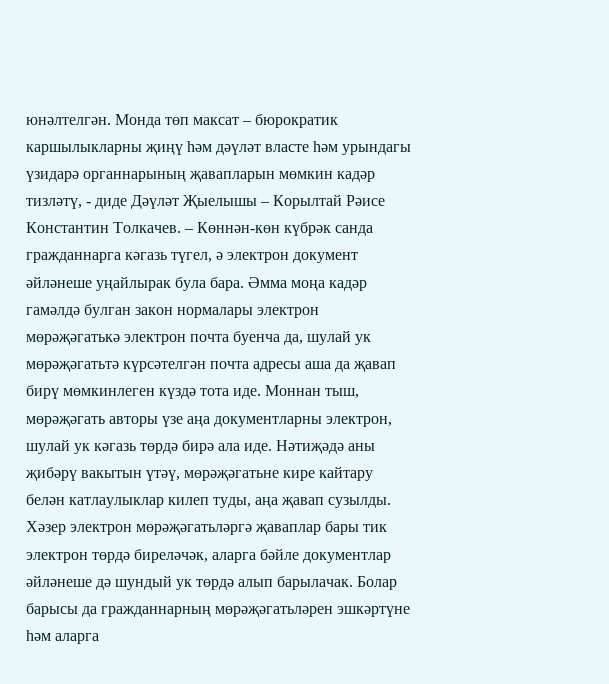юнәлтелгән. Монда төп максат – бюрократик каршылыкларны җиңү һәм дәүләт власте һәм урындагы үзидарә органнарының җавапларын мөмкин кадәр тизләтү, - диде Дәүләт Җыелышы – Корылтай Рәисе Константин Толкачев. – Көннән-көн күбрәк санда гражданнарга кәгазь түгел, ә электрон документ әйләнеше уңайлырак була бара. Әмма моңа кадәр гамәлдә булган закон нормалары электрон мөрәҗәгатькә электрон почта буенча да, шулай ук мөрәҗәгатьтә күрсәтелгән почта адресы аша да җавап бирү мөмкинлеген күздә тота иде. Моннан тыш, мөрәҗәгать авторы үзе аңа документларны электрон, шулай ук кәгазь төрдә бирә ала иде. Нәтиҗәдә аны җибәрү вакытын үтәү, мөрәҗәгатьне кире кайтару белән катлаулыклар килеп туды, аңа җавап сузылды. Хәзер электрон мөрәҗәгатьләргә җаваплар бары тик электрон төрдә биреләчәк, аларга бәйле документлар әйләнеше дә шундый ук төрдә алып барылачак. Болар барысы да гражданнарның мөрәҗәгатьләрен эшкәртүне һәм аларга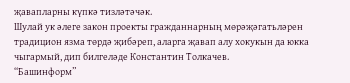җавапларны күпкә тизләтәчәк.
Шулай ук әлеге закон проекты гражданнарның мөрәҗәгатьләрен традицион язма төрдә җибәреп, аларга җавап алу хокукын да юкка чыгармый, дип билгеләде Константин Толкачев.
“Башинформ”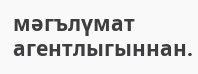мәгълүмат агентлыгыннан.